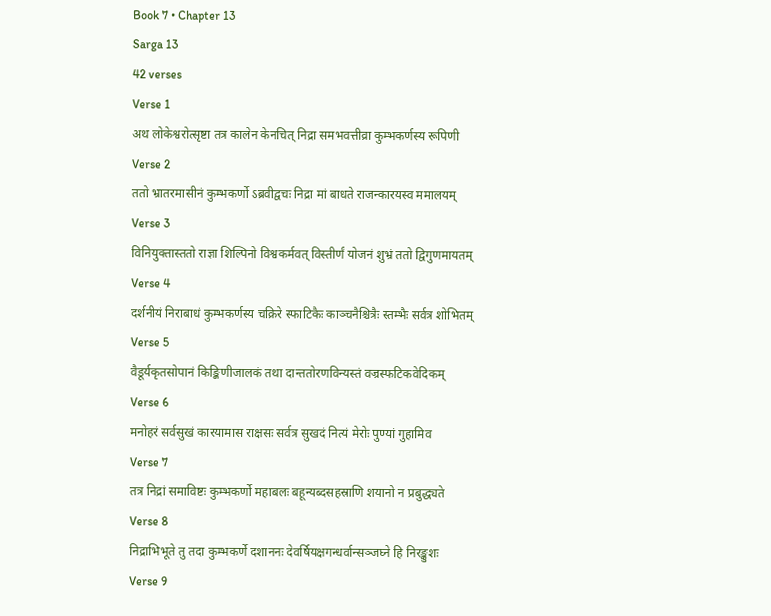Book 7 • Chapter 13
Sarga 13
42 verses
Verse 1
अथ लोकेश्वरोत्सृष्टा तत्र कालेन केनचित् निद्रा समभवत्तीव्रा कुम्भकर्णस्य रूपिणी
Verse 2
ततो भ्रातरमासीनं कुम्भकर्णो ऽब्रवीद्वचः निद्रा मां बाधते राजन्कारयस्व ममालयम्
Verse 3
विनियुक्तास्ततो राज्ञा शिल्पिनो विश्वकर्मवत् विस्तीर्णं योजनं शुभ्रं ततो द्विगुणमायतम्
Verse 4
दर्शनीयं निराबाधं कुम्भकर्णस्य चक्रिरे स्फाटिकैः काञ्चनैश्चित्रैः स्तम्भैः सर्वत्र शोभितम्
Verse 5
वैडूर्यकृतसोपानं किङ्किणीजालकं तथा दान्ततोरणविन्यस्तं वज्रस्फटिकवेदिकम्
Verse 6
मनोहरं सर्वसुखं कारयामास राक्षसः सर्वत्र सुखदं नित्यं मेरोः पुण्यां गुहामिव
Verse 7
तत्र निद्रां समाविष्टः कुम्भकर्णो महाबलः बहून्यब्दसहस्राणि शयानो न प्रबुद्ध्यते
Verse 8
निद्राभिभूते तु तदा कुम्भकर्णे दशाननः देवर्षियक्षगन्धर्वान्सञ्जघ्ने हि निरङ्कुशः
Verse 9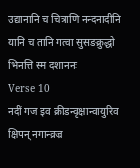उद्यानानि च चित्राणि नन्दनादीनि यानि च तानि गत्वा सुसङक्रुद्धो भिनत्ति स्म दशाननः
Verse 10
नदीं गज इव क्रीडन्वृक्षान्वायुरिव क्षिपन् नगान्व्रज्र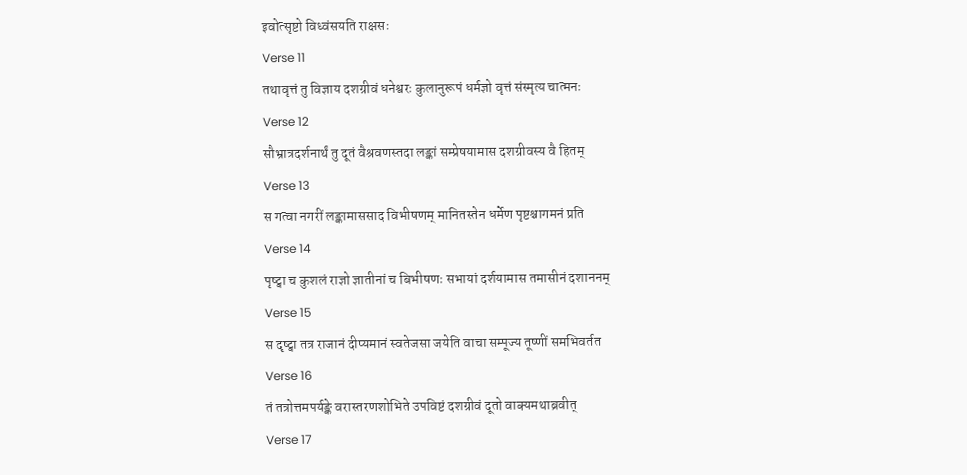इवोत्सृष्टो विध्वंसयति राक्षसः
Verse 11
तथावृत्तं तु विज्ञाय दशग्रीवं धनेश्वरः कुलानुरूपं धर्मज्ञो वृत्तं संस्मृत्य चात्मनः
Verse 12
सौभ्रात्रदर्शनार्थं तु दूतं वैश्रवणस्तदा लङ्कां सम्प्रेषयामास दशग्रीवस्य वै हितम्
Verse 13
स गत्वा नगरीं लङ्कामाससाद विभीषणम् मानितस्तेन धर्मेण पृष्टश्चागमनं प्रति
Verse 14
पृष्ट्वा च कुशलं राज्ञो ज्ञातीनां च बिभीषणः सभायां दर्शयामास तमासीनं दशाननम्
Verse 15
स दृष्ट्वा तत्र राजानं दीप्यमानं स्वतेजसा जयेति वाचा सम्पूज्य तूष्णीं समभिवर्तत
Verse 16
तं तत्रोत्तमपर्यङ्के वरास्तरणशोभिते उपविष्टं दशग्रीवं दूतो वाक्यमथाब्रवीत्
Verse 17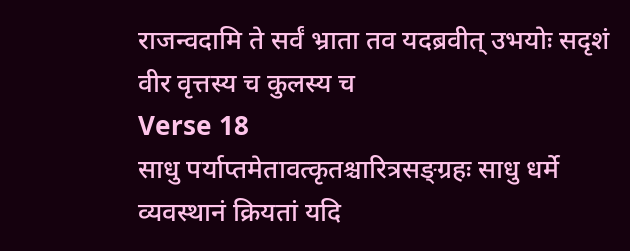राजन्वदामि ते सर्वं भ्राता तव यदब्रवीत् उभयोः सदृशं वीर वृत्तस्य च कुलस्य च
Verse 18
साधु पर्याप्तमेतावत्कृतश्चारित्रसङ्ग्रहः साधु धर्मे व्यवस्थानं क्रियतां यदि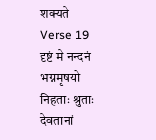शक्यते
Verse 19
दृष्टं मे नन्दनं भग्नमृषयो निहताः श्रुताः देवतानां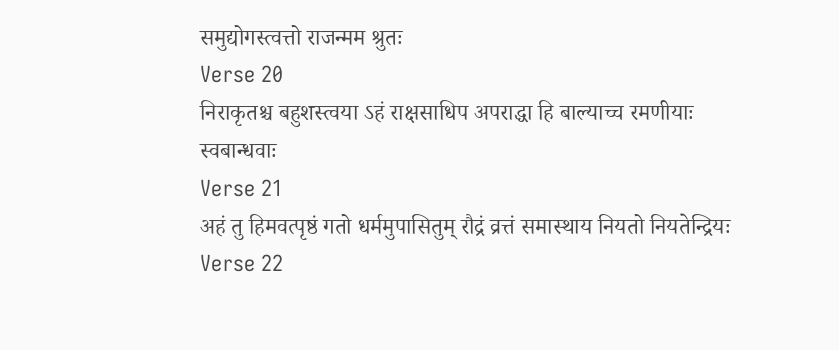समुद्योगस्त्वत्तो राजन्मम श्रुतः
Verse 20
निराकृतश्च बहुशस्त्वया ऽहं राक्षसाधिप अपराद्धा हि बाल्याच्च रमणीयाः स्वबान्धवाः
Verse 21
अहं तु हिमवत्पृष्ठं गतो धर्ममुपासितुम् रौद्रं व्रत्तं समास्थाय नियतो नियतेन्द्रियः
Verse 22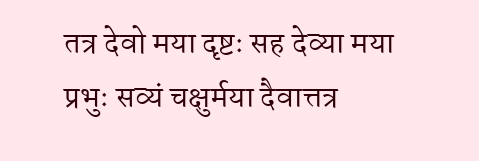तत्र देवो मया दृष्टः सह देव्या मया प्रभुः सव्यं चक्षुर्मया दैवात्तत्र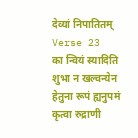देव्यां निपातितम्
Verse 23
का न्वियं स्यादिति शुभा न खल्वन्येन हेतुना रूपं ह्यनुपमं कृत्वा रुद्राणी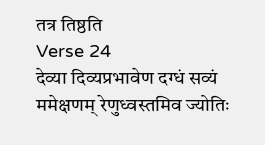तत्र तिष्ठति
Verse 24
देव्या दिव्यप्रभावेण दग्धं सव्यं ममेक्षणम् रेणुध्वस्तमिव ज्योतिः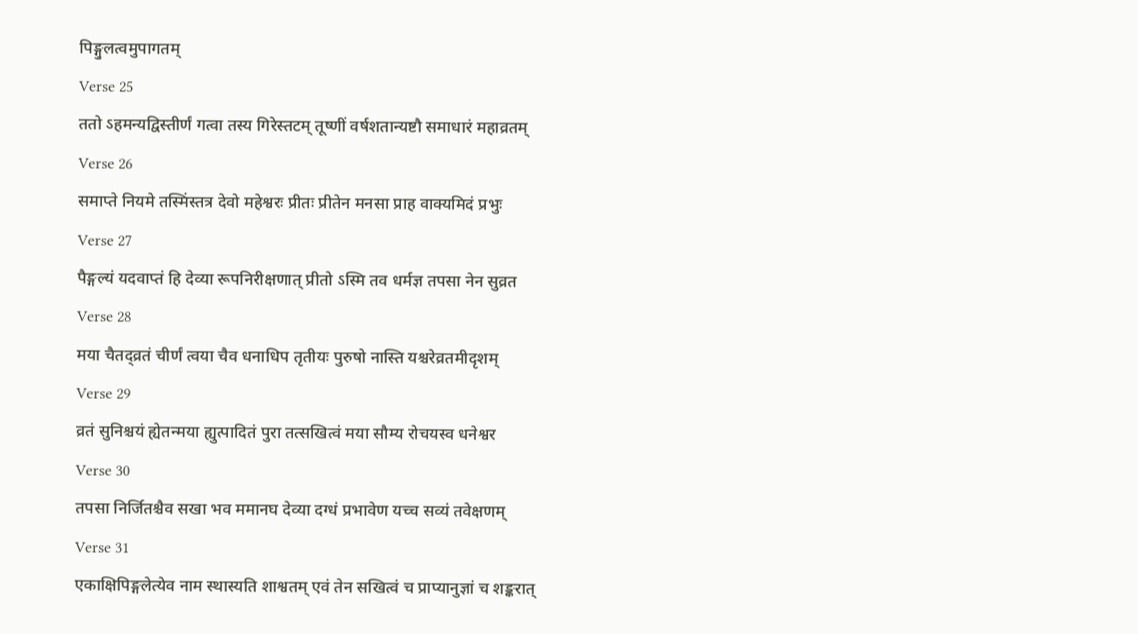पिङ्गुलत्वमुपागतम्
Verse 25
ततो ऽहमन्यद्विस्तीर्णं गत्वा तस्य गिरेस्तटम् तूष्णीं वर्षशतान्यष्टौ समाधारं महाव्रतम्
Verse 26
समाप्ते नियमे तस्मिंस्तत्र देवो महेश्वरः प्रीतः प्रीतेन मनसा प्राह वाक्यमिदं प्रभुः
Verse 27
पैङ्गल्यं यदवाप्तं हि देव्या रूपनिरीक्षणात् प्रीतो ऽस्मि तव धर्मज्ञ तपसा नेन सुव्रत
Verse 28
मया चैतद्व्रतं चीर्णं त्वया चैव धनाधिप तृतीयः पुरुषो नास्ति यश्चरेव्रतमीदृशम्
Verse 29
व्रतं सुनिश्चयं ह्येतन्मया ह्युत्पादितं पुरा तत्सखित्वं मया सौम्य रोचयस्व धनेश्वर
Verse 30
तपसा निर्जितश्चैव सखा भव ममानघ देव्या दग्धं प्रभावेण यच्च सव्यं तवेक्षणम्
Verse 31
एकाक्षिपिङ्गलेत्येव नाम स्थास्यति शाश्वतम् एवं तेन सखित्वं च प्राप्यानुज्ञां च शङ्करात्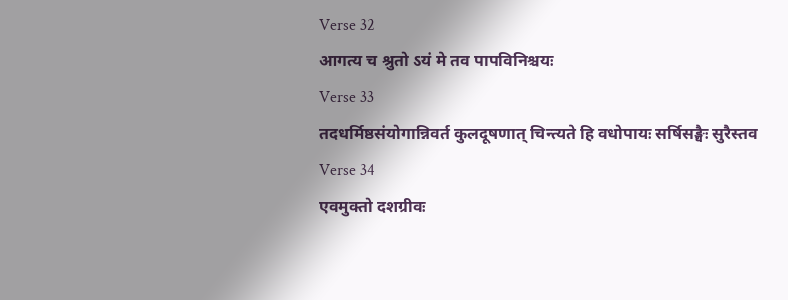Verse 32
आगत्य च श्रुतो ऽयं मे तव पापविनिश्चयः
Verse 33
तदधर्मिष्ठसंयोगान्निवर्त कुलदूषणात् चिन्त्यते हि वधोपायः सर्षिसङ्घैः सुरैस्तव
Verse 34
एवमुक्तो दशग्रीवः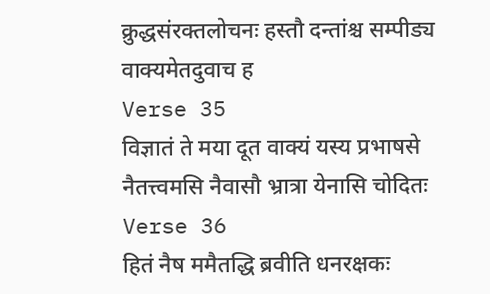क्रुद्धसंरक्तलोचनः हस्तौ दन्तांश्च सम्पीड्य वाक्यमेतदुवाच ह
Verse 35
विज्ञातं ते मया दूत वाक्यं यस्य प्रभाषसे नैतत्त्वमसि नैवासौ भ्रात्रा येनासि चोदितः
Verse 36
हितं नैष ममैतद्धि ब्रवीति धनरक्षकः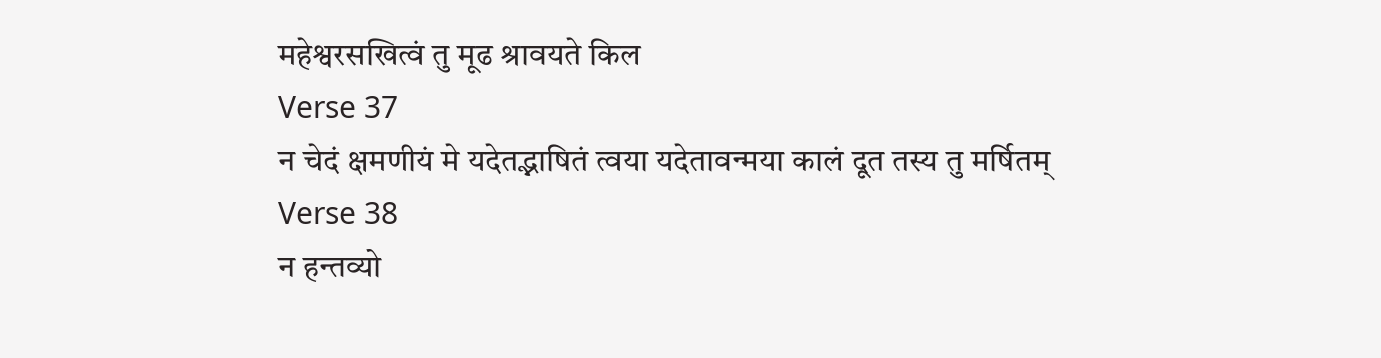महेश्वरसखित्वं तु मूढ श्रावयते किल
Verse 37
न चेदं क्षमणीयं मे यदेतद्भाषितं त्वया यदेतावन्मया कालं दूत तस्य तु मर्षितम्
Verse 38
न हन्तव्यो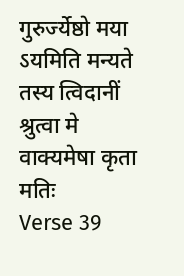गुरुर्ज्येष्ठो मया ऽयमिति मन्यते तस्य त्विदानीं श्रुत्वा मे वाक्यमेषा कृता मतिः
Verse 39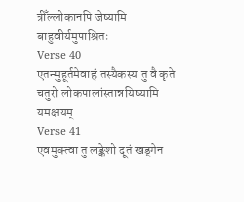त्रीँल्लोकानपि जेष्यामि बाहुवीर्यमुपाश्रितः
Verse 40
एतन्मुहूर्तमेवाहं तस्यैकस्य तु वै कृते चतुरो लोकपालांस्तान्नयिष्यामि यमक्षयम्
Verse 41
एवमुक्त्वा तु लङ्केशो दूतं खड्गेन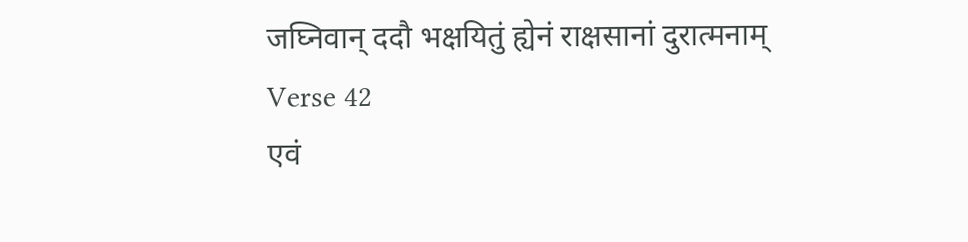जघ्निवान् ददौ भक्षयितुं ह्येनं राक्षसानां दुरात्मनाम्
Verse 42
एवं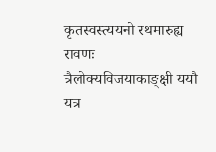कृतस्वस्त्ययनो रथमारुह्य रावणः त्रैलोक्यविजयाकाङ्क्षी ययौ यत्र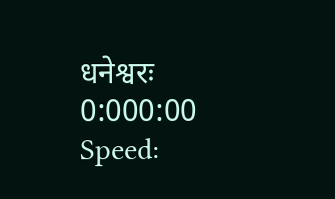धनेश्वरः
0:000:00
Speed: